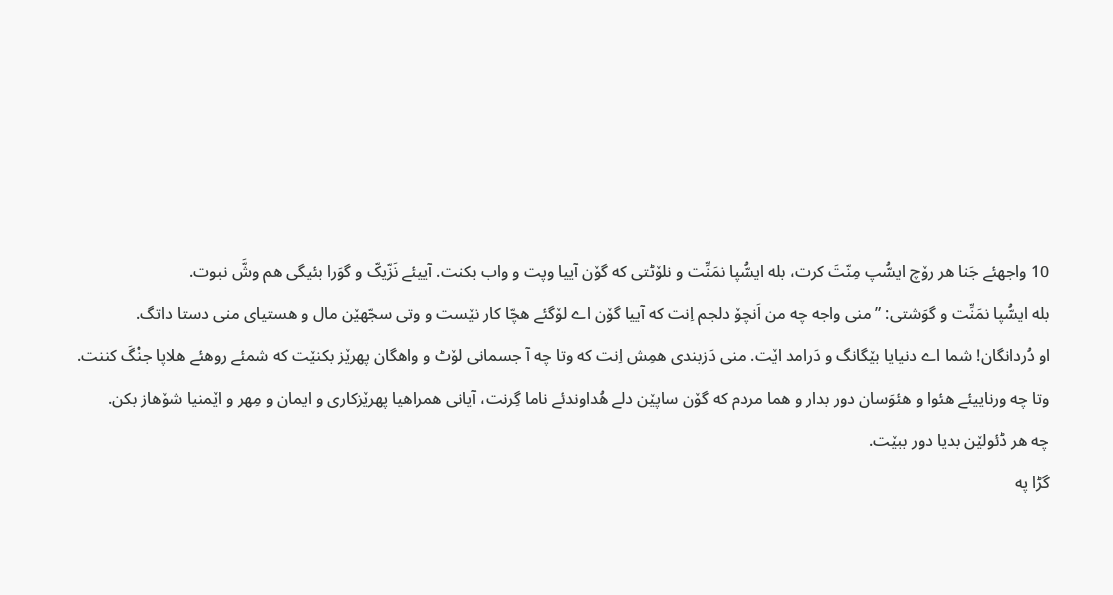10 واجهئے جَنا هر رۆچ ایسُّپ مِنّتَ کرت، بله ایسُّپا نمَنِّت و نلۆٹتی که گۆن آییا وپت و واب بکنت. آییئے نَزّیکّ و گوَرا بئیگی هم وشَّ نبوت.
بله ایسُّپا نمَنِّت و گوَشتی: ”منی واجه چه من اَنچۆ دلجم اِنت که آییا گۆن اے لۆگئے هچّا کار نێست و وتی سجّهێن مال و هستیای منی دستا داتگ.
او دُردانگان! شما اے دنیایا بێگانگ و دَرامد اێت. منی دَزبندی همِش اِنت که وتا چه آ جسمانی لۆٹ و واهگان پهرێز بکنێت که شمئے روهئے هلاپا جنْگَ کننت.
وتا چه ورناییئے هئوا و هئوَسان دور بدار و هما مردم که گۆن ساپێن دلے هُداوندئے ناما گِرنت، آیانی همراهیا پهرێزکاری و ایمان و مِهر و اێمنیا شۆهاز بکن.
چه هر ڈئولێن بدیا دور ببێت.
گڑا په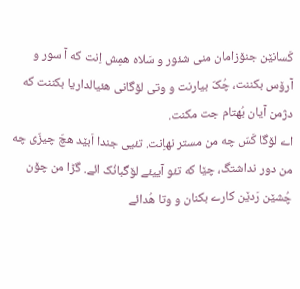کَسانێن جنۆزامان منی شئور و سَلاه همِش اِنت که آ سور و آرۆس بکننت، چُکّ بیارنت و وتی لۆگانی هئیالداریا بکننت که دژمن آیان بُهتام جت مکنت.
اے لۆگا کَسّ چه من مستر نهاِنت. تئیی جندا اَبێد هچّ چیزّی چه من دور نداشتگ، چێا که تئو آییئے لۆگبانُک ائے. گڑا من چۆن چُشێن رَدێن کارے بکنان و وتا هُدائے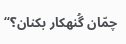چمّان گُنهکار بکنان؟“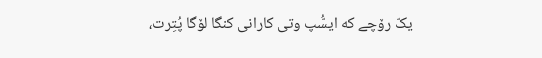یکّ رۆچے که ایسُّپ وتی کارانی کنگا لۆگا پُتِرت،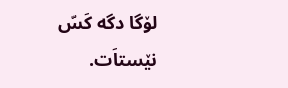لۆگا دگه کَسّ نێستاَت.